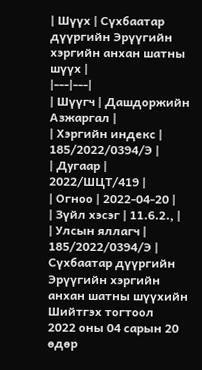| Шүүх | Сүхбаатар дүүргийн Эрүүгийн хэргийн анхан шатны шүүх |
|---|---|
| Шүүгч | Дашдоржийн Азжаргал |
| Хэргийн индекс | 185/2022/0394/Э |
| Дугаар | 2022/ШЦТ/419 |
| Огноо | 2022-04-20 |
| Зүйл хэсэг | 11.6.2., |
| Улсын яллагч | 185/2022/0394/Э |
Сүхбаатар дүүргийн Эрүүгийн хэргийн анхан шатны шүүхийн Шийтгэх тогтоол
2022 оны 04 сарын 20 өдөр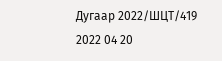Дугаар 2022/ШЦТ/419
2022 04 20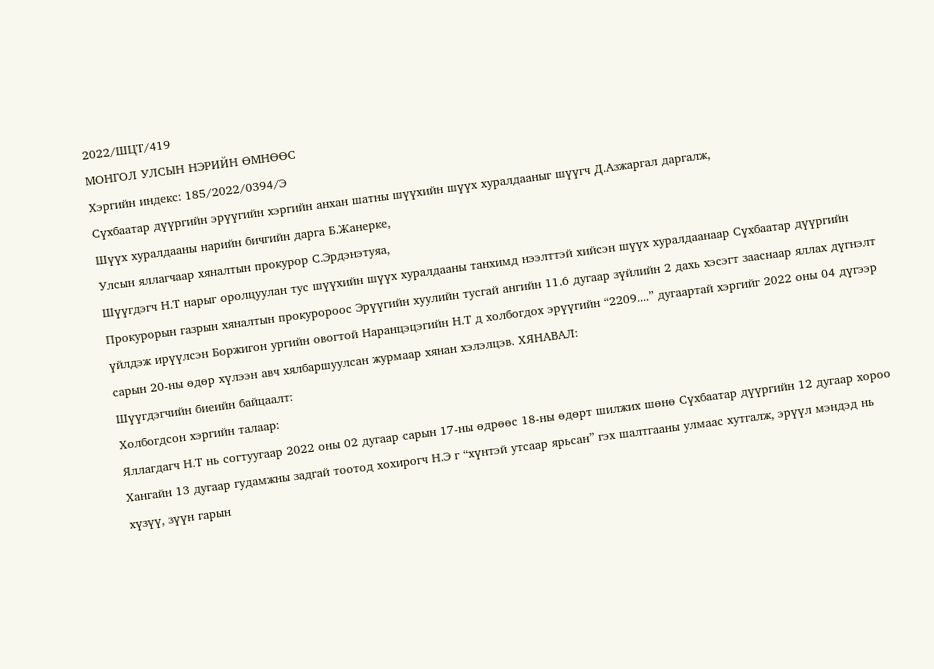2022/ШЦТ/419
МОНГОЛ УЛСЫН НЭРИЙН ӨМНӨӨС
Хэргийн индекс: 185/2022/0394/Э
Сүхбаатар дүүргийн эрүүгийн хэргийн анхан шатны шүүхийн шүүх хуралдааныг шүүгч Д.Азжаргал даргалж,
Шүүх хуралдааны нарийн бичгийн дарга Б.Жанерке,
Улсын яллагчаар хяналтын прокурор С.Эрдэнэтуяа,
Шүүгдэгч Н.Т нарыг оролцуулан тус шүүхийн шүүх хуралдааны танхимд нээлттэй хийсэн шүүх хуралдаанаар Сүхбаатар дүүргийн Прокурорын газрын хяналтын прокуророос Эрүүгийн хуулийн тусгай ангийн 11.6 дугаар зүйлийн 2 дахь хэсэгт зааснаар яллах дүгнэлт үйлдэж ирүүлсэн Боржигон ургийн овогтой Наранцэцэгийн Н.Т д холбогдох эрүүгийн “2209....” дугаартай хэргийг 2022 оны 04 дүгээр сарын 20-ны өдөр хүлээн авч хялбаршуулсан журмаар хянан хэлэлцэв. ХЯНАВАЛ:
Шүүгдэгчийн биеийн байцаалт:
Холбогдсон хэргийн талаар:
Яллагдагч Н.Т нь согтуугаар 2022 оны 02 дугаар сарын 17-ны өдрөөс 18-ны өдөрт шилжих шөнө Сүхбаатар дүүргийн 12 дугаар хороо Хангайн 13 дугаар гудамжны задгай тоотод хохирогч Н.Э г “хүнтэй утсаар ярьсан” гэх шалтгааны улмаас хутгалж, эрүүл мэндэд нь хүзүү, зүүн гарын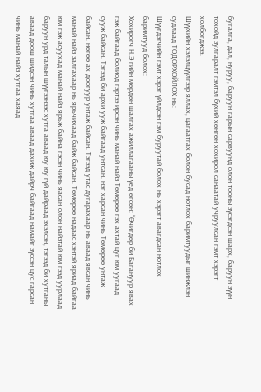бугалга, дал, нуруу, баруун гарын сарвуунд олон тооны зүсэгдсэн шарх, баруун зүүн тохойд зулгаралт гэмтэл бүхий хөнгөн хохирол санаатай учруулсан гэмт хэрэгт холбогджээ.
Шүүхийн хэлэлцүүлгээр яллах, цагаатгах болон бусад нотлох баримтуудыг шинжлэн судлаад ТОДОРХОЙЛОХ нь:
Шүүгдэгчийн гэмт хэрэг үйлдсэн гэм буруутай болох нь хэрэгт авагдсан нотлох баримтууд болох:
Хохирогч Н.Э гийн мөрдөн шалгах ажиллагааны үед өгсөн: “Өчигдөр би Багануур явах гэж байгаад болиод гэртээ ирсэн чинь манай найз Төмөрөө гэх ахтай цуг юм уугаад сууж байсан. Тэгээд би архи ууж байгаад унтсан. нэг харсан чинь Төмөрөө унтаж байсан. нөгөө ах доогуур унтаж байсан. Тэгээд утас дугарахаар нь аваад явсан чинь манай найз залгахаар нь ярьчихаад байж байсан. Төмөрөө надаас хэнтэй яриад байгаа юм гэж асуухад манай найз ярьж байна гэсэн чинь яасан олон найзтай юм гээд уурлаад баруун урд талын шүүгээнээс хутга аваад юу юу гүй дайраад эхэлсэн, тэгээд би хутганы аваад доош шидсэн чинь хутгаа аваад дахиж дайрч байгаад намайг зүссэн цус гарсан чинь манай найз хутгаа хаяад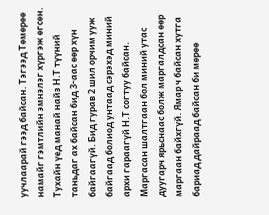уучлаарай гээд байсан. Тэгээд Төмөрөө намайг гэмтлийн эмнэлэг хүргэж өгсөн. Тухайн үед манай найз Н.Т түүний таньдаг ах байсан бид 3-аас өөр хүн байгаагүй. Бид гурав 2 шил орчим ууж байгаад болиод унтаад сэрэхэд миний архи гараагүй Н.Т согтуу байсан. Маргасан шалтгаан бол миний утас дуугарч ярьснаас болж маргалдсан өөр маргаан байхгүй. Ямар ч байсан хутга бариад дайраад байсан би мөрөө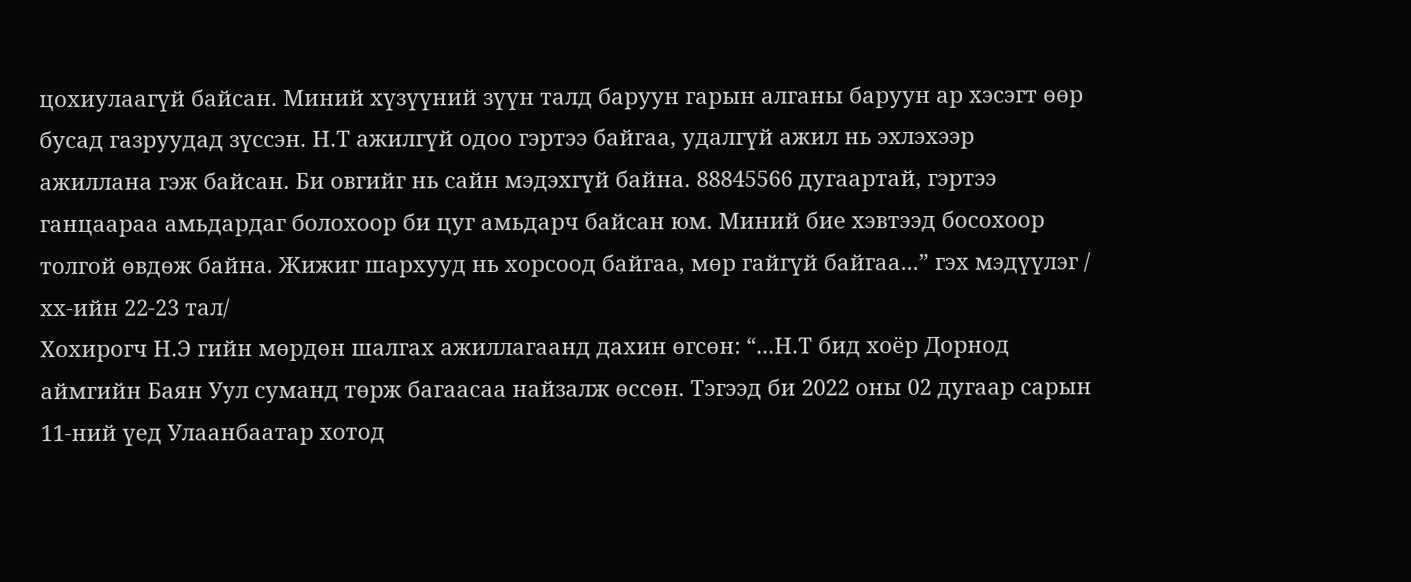цохиулаагүй байсан. Миний хүзүүний зүүн талд баруун гарын алганы баруун ар хэсэгт өөр бусад газруудад зүссэн. Н.Т ажилгүй одоо гэртээ байгаа, удалгүй ажил нь эхлэхээр ажиллана гэж байсан. Би овгийг нь сайн мэдэхгүй байна. 88845566 дугаартай, гэртээ ганцаараа амьдардаг болохоор би цуг амьдарч байсан юм. Миний бие хэвтээд босохоор толгой өвдөж байна. Жижиг шархууд нь хорсоод байгаа, мөр гайгүй байгаа...” гэх мэдүүлэг / хх-ийн 22-23 тал/
Хохирогч Н.Э гийн мөрдөн шалгах ажиллагаанд дахин өгсөн: “...Н.Т бид хоёр Дорнод аймгийн Баян Уул суманд төрж багаасаа найзалж өссөн. Тэгээд би 2022 оны 02 дугаар сарын 11-ний үед Улаанбаатар хотод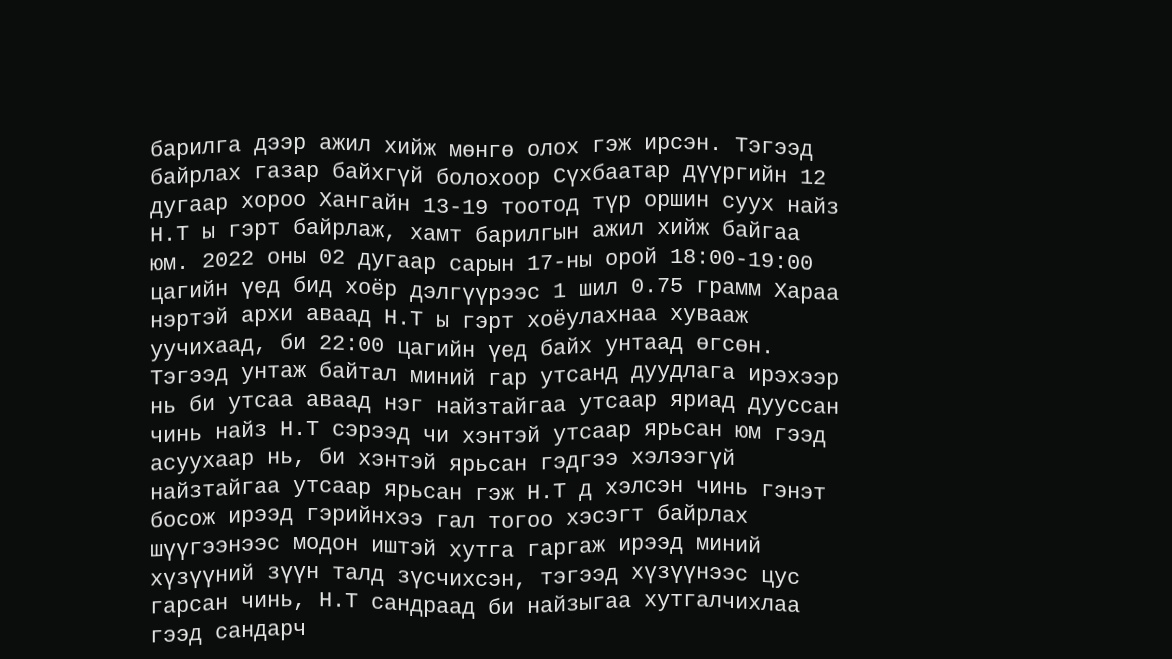барилга дээр ажил хийж мөнгө олох гэж ирсэн. Тэгээд байрлах газар байхгүй болохоор Сүхбаатар дүүргийн 12 дугаар хороо Хангайн 13-19 тоотод түр оршин суух найз Н.Т ы гэрт байрлаж, хамт барилгын ажил хийж байгаа юм. 2022 оны 02 дугаар сарын 17-ны орой 18:00-19:00 цагийн үед бид хоёр дэлгүүрээс 1 шил 0.75 грамм Хараа нэртэй архи аваад Н.Т ы гэрт хоёулахнаа хувааж уучихаад, би 22:00 цагийн үед байх унтаад өгсөн. Тэгээд унтаж байтал миний гар утсанд дуудлага ирэхээр нь би утсаа аваад нэг найзтайгаа утсаар яриад дууссан чинь найз Н.Т сэрээд чи хэнтэй утсаар ярьсан юм гээд асуухаар нь, би хэнтэй ярьсан гэдгээ хэлээгүй найзтайгаа утсаар ярьсан гэж Н.Т д хэлсэн чинь гэнэт босож ирээд гэрийнхээ гал тогоо хэсэгт байрлах шүүгээнээс модон иштэй хутга гаргаж ирээд миний хүзүүний зүүн талд зүсчихсэн, тэгээд хүзүүнээс цус гарсан чинь, Н.Т сандраад би найзыгаа хутгалчихлаа гээд сандарч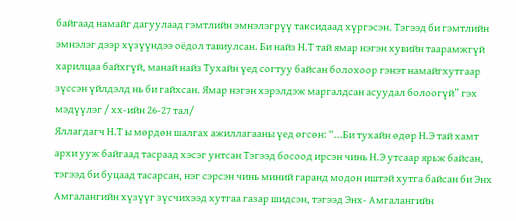байгаад намайг дагуулаад гэмтлийн эмнэлэгрүү таксидаад хүргэсэн. Тэгээд би гэмтлийн эмнэлэг дээр хүзүүндээ оёдол тавиулсан. Би найз Н.Т тай ямар нэгэн хувийн таарамжгүй харилцаа байхгүй, манай найз Тухайн үед согтуу байсан болохоор гэнэт намайгхутгаар зүссэн үйлдэлд нь би гайхсан. Ямар нэгэн хэрэлдэж маргалдсан асуудал болоогүй” гэх мэдүүлэг / хх-ийн 26-27 тал/
Яллагдагч Н.Т ы мөрдөн шалгах ажиллагааны үед өгсөн: “...Би тухайн өдөр Н.Э тай хамт архи ууж байгаад тасраад хэсэг унтсан Тэгээд босоод ирсэн чинь Н.Э утсаар ярьж байсан, тэгээд би буцаад тасарсан, нэг сэрсэн чинь миний гаранд модон иштэй хутга байсан би Энх Амгалангийн хүзүүг зүсчихээд хутгаа газар шидсэн, тэгээд Энх- Амгалангийн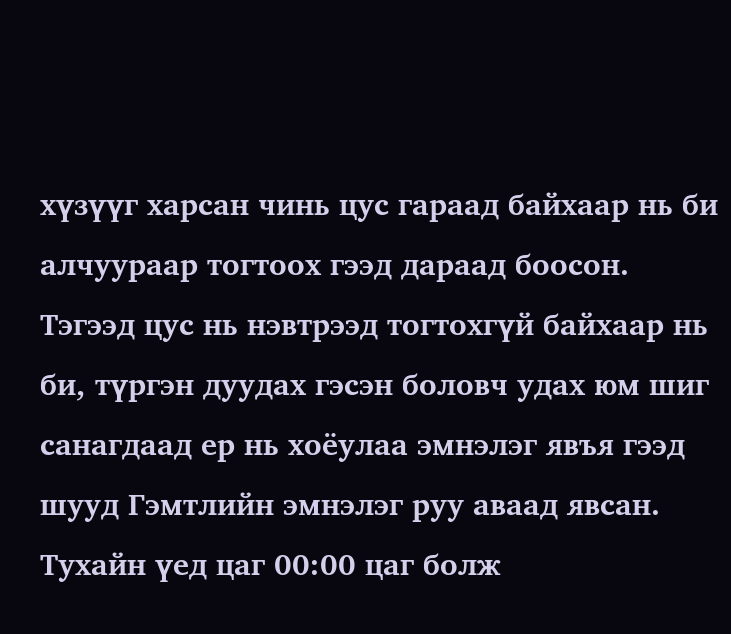хүзүүг харсан чинь цус гараад байхаар нь би алчуураар тогтоох гээд дараад боосон. Тэгээд цус нь нэвтрээд тогтохгүй байхаар нь би, түргэн дуудах гэсэн боловч удах юм шиг санагдаад ер нь хоёулаа эмнэлэг явъя гээд шууд Гэмтлийн эмнэлэг руу аваад явсан. Тухайн үед цаг 00:00 цаг болж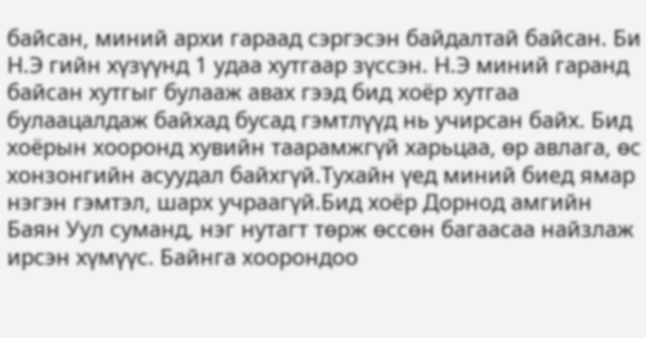байсан, миний архи гараад сэргэсэн байдалтай байсан. Би Н.Э гийн хүзүүнд 1 удаа хутгаар зүссэн. Н.Э миний гаранд байсан хутгыг булааж авах гээд бид хоёр хутгаа булаацалдаж байхад бусад гэмтлүүд нь учирсан байх. Бид хоёрын хооронд хувийн таарамжгүй харьцаа, өр авлага, өс хонзонгийн асуудал байхгүй.Тухайн үед миний биед ямар нэгэн гэмтэл, шарх учраагүй.Бид хоёр Дорнод амгийн Баян Уул суманд, нэг нутагт төрж өссөн багаасаа найзлаж ирсэн хүмүүс. Байнга хоорондоо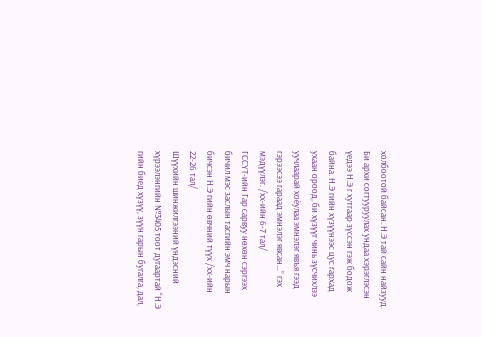холбоотой байсан. Н.Э тай сайн найзууд. Би архи согтууруулах ундаа хэрэглэсэн үедээ Н.Э г хутгаар зүссэн гэж бодож байна. Н.Э гийн хүзүүнээс цус гархад ухаан ороод, би хүзүүг чинь зүсчихлээ уучлаарай хоёулаа эмнэлэг явъя гээд гэрээсээ гараад эмнэлэг явсан...” гэх мэдүүлэг. /хх-ийн 6-7 тал/
ГССҮТ-ийн Гар сарвуу нөхөн сэргээх бичил мэс заслын тасгийн эмч нарын бичсэн Н.Э гийн өвчний түүх /хх-ийн 22-26 тал/
Шүүхийн шинжилгээний үндэсний хүрээлэнгийн №3405 тоот дугаартай “Н.Э гийн биед хүзүү, зүүн гарын бугалга, дал,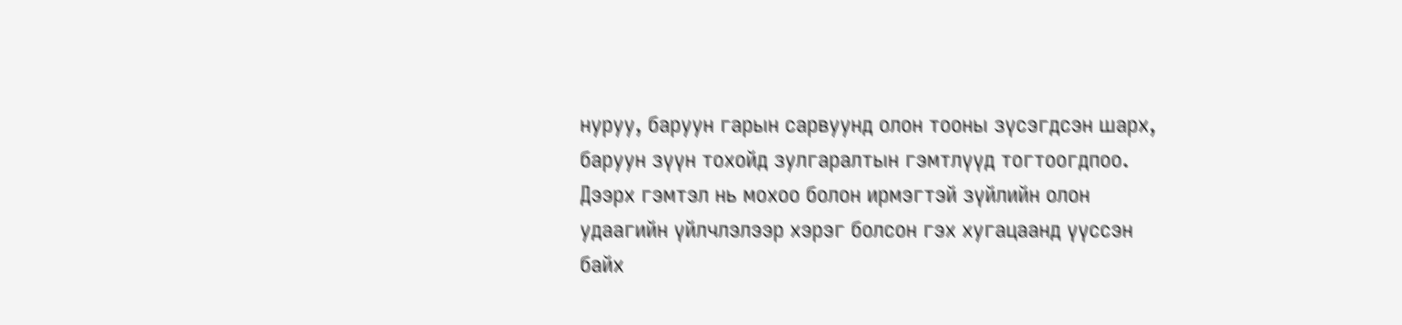нуруу, баруун гарын сарвуунд олон тооны зүсэгдсэн шарх, баруун зүүн тохойд зулгаралтын гэмтлүүд тогтоогдпоо. Дээрх гэмтэл нь мохоо болон ирмэгтэй зүйлийн олон удаагийн үйлчлэлээр хэрэг болсон гэх хугацаанд үүссэн байх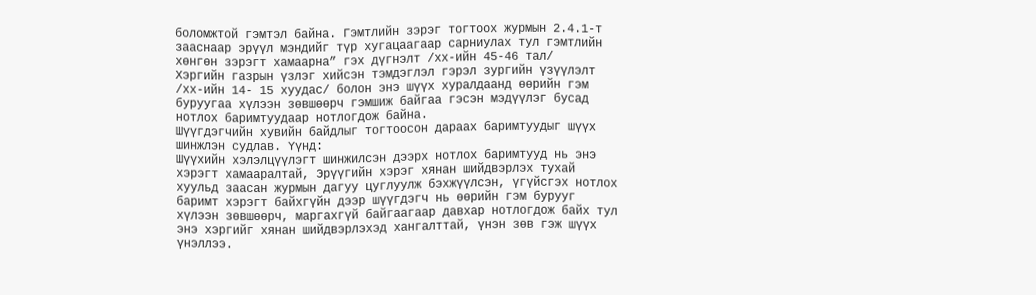боломжтой гэмтэл байна. Гэмтлийн зэрэг тогтоох журмын 2.4.1-т зааснаар эрүүл мэндийг түр хугацаагаар сарниулах тул гэмтлийн хөнгөн зэрэгт хамаарна” гэх дүгнэлт /хх-ийн 45-46 тал/
Хэргийн газрын үзлэг хийсэн тэмдэглэл гэрэл зургийн үзүүлэлт /хх-ийн 14- 15 хуудас/ болон энэ шүүх хуралдаанд өөрийн гэм буруугаа хүлээн зөвшөөрч гэмшиж байгаа гэсэн мэдүүлэг бусад нотлох баримтуудаар нотлогдож байна.
Шүүгдэгчийн хувийн байдлыг тогтоосон дараах баримтуудыг шүүх шинжлэн судлав. Үүнд:
Шүүхийн хэлэлцүүлэгт шинжилсэн дээрх нотлох баримтууд нь энэ хэрэгт хамааралтай, Эрүүгийн хэрэг хянан шийдвэрлэх тухай хуульд заасан журмын дагуу цуглуулж бэхжүүлсэн, үгүйсгэх нотлох баримт хэрэгт байхгүйн дээр шүүгдэгч нь өөрийн гэм бурууг хүлээн зөвшөөрч, маргахгүй байгаагаар давхар нотлогдож байх тул энэ хэргийг хянан шийдвэрлэхэд хангалттай, үнэн зөв гэж шүүх үнэллээ.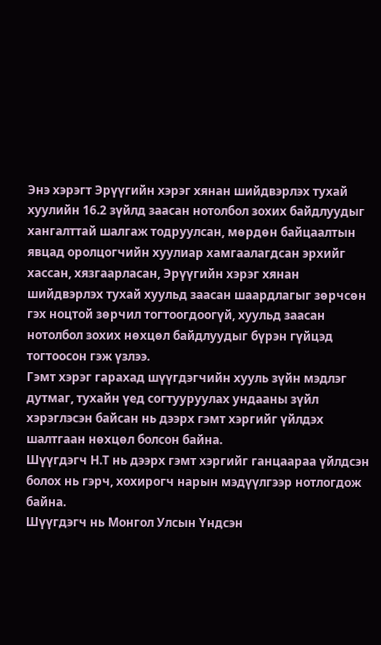Энэ хэрэгт Эрүүгийн хэрэг хянан шийдвэрлэх тухай хуулийн 16.2 зүйлд заасан нотолбол зохих байдлуудыг хангалттай шалгаж тодруулсан, мөрдөн байцаалтын явцад оролцогчийн хуулиар хамгаалагдсан эрхийг хассан, хязгаарласан, Эрүүгийн хэрэг хянан шийдвэрлэх тухай хуульд заасан шаардлагыг зөрчсөн гэх ноцтой зөрчил тогтоогдоогүй, хуульд заасан нотолбол зохих нөхцөл байдлуудыг бүрэн гүйцэд тогтоосон гэж үзлээ.
Гэмт хэрэг гарахад шүүгдэгчийн хууль зүйн мэдлэг дутмаг, тухайн үед согтууруулах ундааны зүйл хэрэглэсэн байсан нь дээрх гэмт хэргийг үйлдэх шалтгаан нөхцөл болсон байна.
Шүүгдэгч Н.Т нь дээрх гэмт хэргийг ганцаараа үйлдсэн болох нь гэрч, хохирогч нарын мэдүүлгээр нотлогдож байна.
Шүүгдэгч нь Монгол Улсын Үндсэн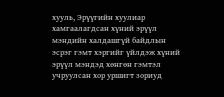хууль, Эрүүгийн хуулиар хамгаалагдсан хүний эрүүл мэндийн халдашгүй байдлын эсрэг гэмт хэргийг үйлдэж хүний эрүүл мэндэд хөнгөн гэмтэл учруулсан хор уршигт зориуд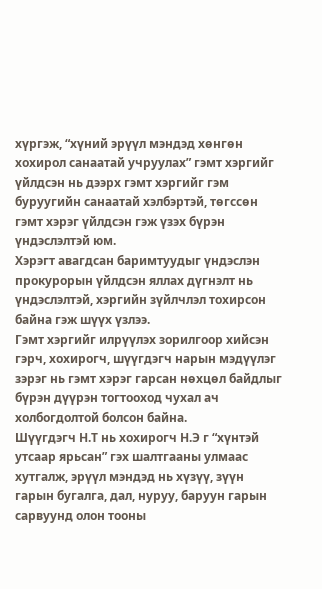хүргэж, “хүний эрүүл мэндэд хөнгөн хохирол санаатай учруулах” гэмт хэргийг үйлдсэн нь дээрх гэмт хэргийг гэм буруугийн санаатай хэлбэртэй, төгссөн гэмт хэрэг үйлдсэн гэж үзэх бүрэн үндэслэлтэй юм.
Хэрэгт авагдсан баримтуудыг үндэслэн прокурорын үйлдсэн яллах дүгнэлт нь үндэслэлтэй, хэргийн зүйлчлэл тохирсон байна гэж шүүх үзлээ.
Гэмт хэргийг илрүүлэх зорилгоор хийсэн гэрч, хохирогч, шүүгдэгч нарын мэдүүлэг зэрэг нь гэмт хэрэг гарсан нөхцөл байдлыг бүрэн дүүрэн тогтооход чухал ач холбогдолтой болсон байна.
Шүүгдэгч Н.Т нь хохирогч Н.Э г “хүнтэй утсаар ярьсан” гэх шалтгааны улмаас хутгалж, эрүүл мэндэд нь хүзүү, зүүн гарын бугалга, дал, нуруу, баруун гарын сарвуунд олон тооны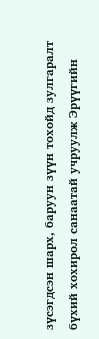зүсэгдсэн шарх, баруун зүүн тохойд зулгаралт бүхий хохирол санаатай учруулж Эрүүгийн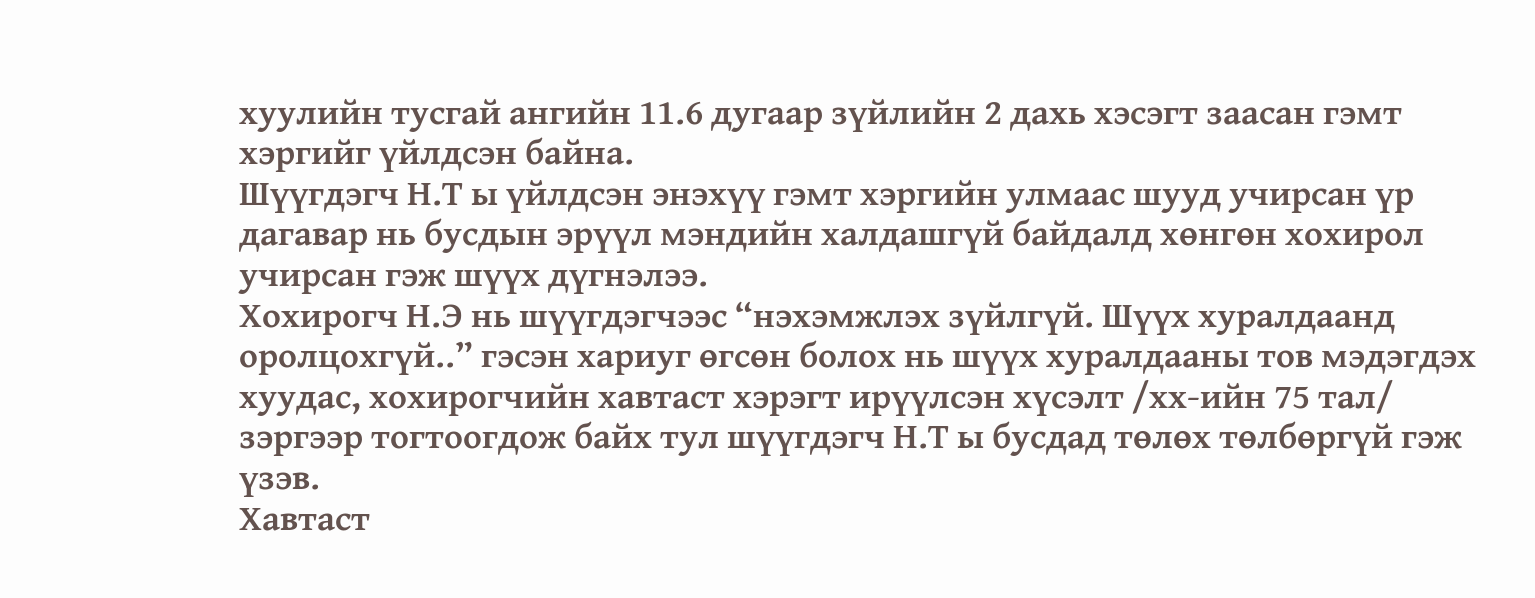хуулийн тусгай ангийн 11.6 дугаар зүйлийн 2 дахь хэсэгт заасан гэмт хэргийг үйлдсэн байна.
Шүүгдэгч Н.Т ы үйлдсэн энэхүү гэмт хэргийн улмаас шууд учирсан үр дагавар нь бусдын эрүүл мэндийн халдашгүй байдалд хөнгөн хохирол учирсан гэж шүүх дүгнэлээ.
Хохирогч Н.Э нь шүүгдэгчээс “нэхэмжлэх зүйлгүй. Шүүх хуралдаанд оролцохгүй..” гэсэн хариуг өгсөн болох нь шүүх хуралдааны тов мэдэгдэх хуудас, хохирогчийн хавтаст хэрэгт ирүүлсэн хүсэлт /хх-ийн 75 тал/ зэргээр тогтоогдож байх тул шүүгдэгч Н.Т ы бусдад төлөх төлбөргүй гэж үзэв.
Хавтаст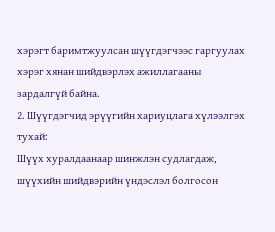хэрэгт баримтжуулсан шүүгдэгчээс гаргуулах хэрэг хянан шийдвэрлэх ажиллагааны зардалгүй байна.
2. Шүүгдэгчид эрүүгийн хариуцлага хүлээлгэх тухай:
Шүүх хуралдаанаар шинжлэн судлагдаж, шүүхийн шийдвэрийн үндэслэл болгосон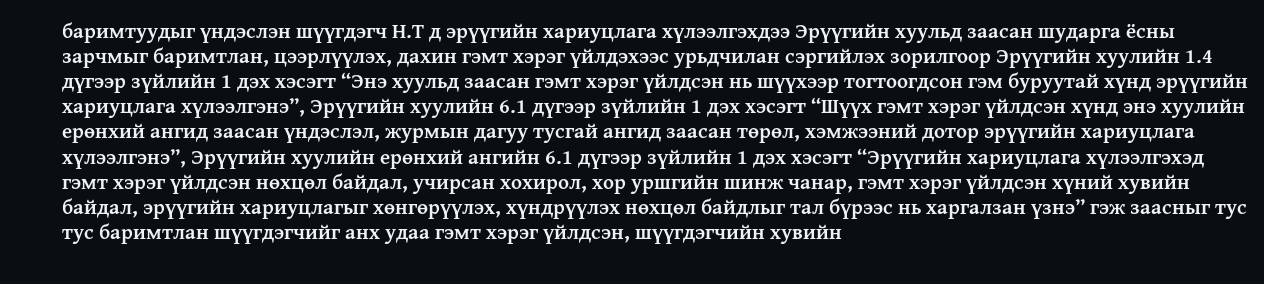баримтуудыг үндэслэн шүүгдэгч Н.Т д эрүүгийн хариуцлага хүлээлгэхдээ Эрүүгийн хуульд заасан шударга ёсны зарчмыг баримтлан, цээрлүүлэх, дахин гэмт хэрэг үйлдэхээс урьдчилан сэргийлэх зорилгоор Эрүүгийн хуулийн 1.4 дүгээр зүйлийн 1 дэх хэсэгт “Энэ хуульд заасан гэмт хэрэг үйлдсэн нь шүүхээр тогтоогдсон гэм буруутай хүнд эрүүгийн хариуцлага хүлээлгэнэ”, Эрүүгийн хуулийн 6.1 дүгээр зүйлийн 1 дэх хэсэгт “Шүүх гэмт хэрэг үйлдсэн хүнд энэ хуулийн ерөнхий ангид заасан үндэслэл, журмын дагуу тусгай ангид заасан төрөл, хэмжээний дотор эрүүгийн хариуцлага хүлээлгэнэ”, Эрүүгийн хуулийн ерөнхий ангийн 6.1 дүгээр зүйлийн 1 дэх хэсэгт “Эрүүгийн хариуцлага хүлээлгэхэд гэмт хэрэг үйлдсэн нөхцөл байдал, учирсан хохирол, хор уршгийн шинж чанар, гэмт хэрэг үйлдсэн хүний хувийн байдал, эрүүгийн хариуцлагыг хөнгөрүүлэх, хүндрүүлэх нөхцөл байдлыг тал бүрээс нь харгалзан үзнэ” гэж заасныг тус тус баримтлан шүүгдэгчийг анх удаа гэмт хэрэг үйлдсэн, шүүгдэгчийн хувийн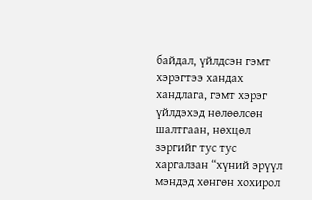байдал, үйлдсэн гэмт хэрэгтээ хандах хандлага, гэмт хэрэг үйлдэхэд нөлөөлсөн шалтгаан, нөхцөл зэргийг тус тус харгалзан “хүний эрүүл мэндэд хөнгөн хохирол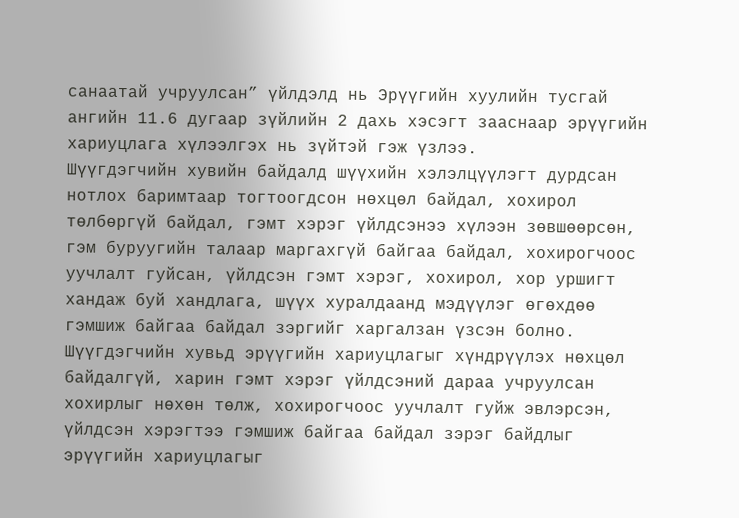санаатай учруулсан” үйлдэлд нь Эрүүгийн хуулийн тусгай ангийн 11.6 дугаар зүйлийн 2 дахь хэсэгт зааснаар эрүүгийн хариуцлага хүлээлгэх нь зүйтэй гэж үзлээ.
Шүүгдэгчийн хувийн байдалд шүүхийн хэлэлцүүлэгт дурдсан нотлох баримтаар тогтоогдсон нөхцөл байдал, хохирол төлбөргүй байдал, гэмт хэрэг үйлдсэнээ хүлээн зөвшөөрсөн, гэм буруугийн талаар маргахгүй байгаа байдал, хохирогчоос уучлалт гуйсан, үйлдсэн гэмт хэрэг, хохирол, хор уршигт хандаж буй хандлага, шүүх хуралдаанд мэдүүлэг өгөхдөө гэмшиж байгаа байдал зэргийг харгалзан үзсэн болно.
Шүүгдэгчийн хувьд эрүүгийн хариуцлагыг хүндрүүлэх нөхцөл байдалгүй, харин гэмт хэрэг үйлдсэний дараа учруулсан хохирлыг нөхөн төлж, хохирогчоос уучлалт гуйж эвлэрсэн, үйлдсэн хэрэгтээ гэмшиж байгаа байдал зэрэг байдлыг эрүүгийн хариуцлагыг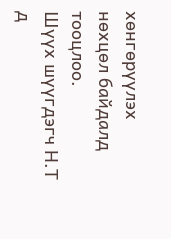хөнгөрүүлэх нөхцөл байдалд тооцлоо.
Шүүх шүүгдэгч Н.Т д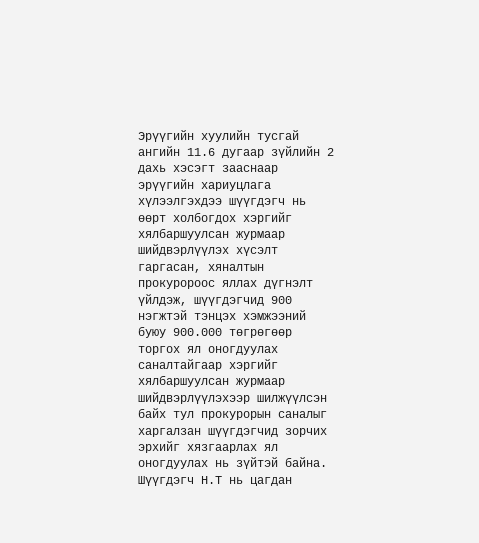Эрүүгийн хуулийн тусгай ангийн 11.6 дугаар зүйлийн 2 дахь хэсэгт зааснаар эрүүгийн хариуцлага хүлээлгэхдээ шүүгдэгч нь өөрт холбогдох хэргийг хялбаршуулсан журмаар шийдвэрлүүлэх хүсэлт гаргасан, хяналтын прокуророос яллах дүгнэлт үйлдэж, шүүгдэгчид 900 нэгжтэй тэнцэх хэмжээний буюу 900.000 төгрөгөөр торгох ял оногдуулах саналтайгаар хэргийг хялбаршуулсан журмаар шийдвэрлүүлэхээр шилжүүлсэн байх тул прокурорын саналыг харгалзан шүүгдэгчид зорчих эрхийг хязгаарлах ял оногдуулах нь зүйтэй байна.
Шүүгдэгч Н.Т нь цагдан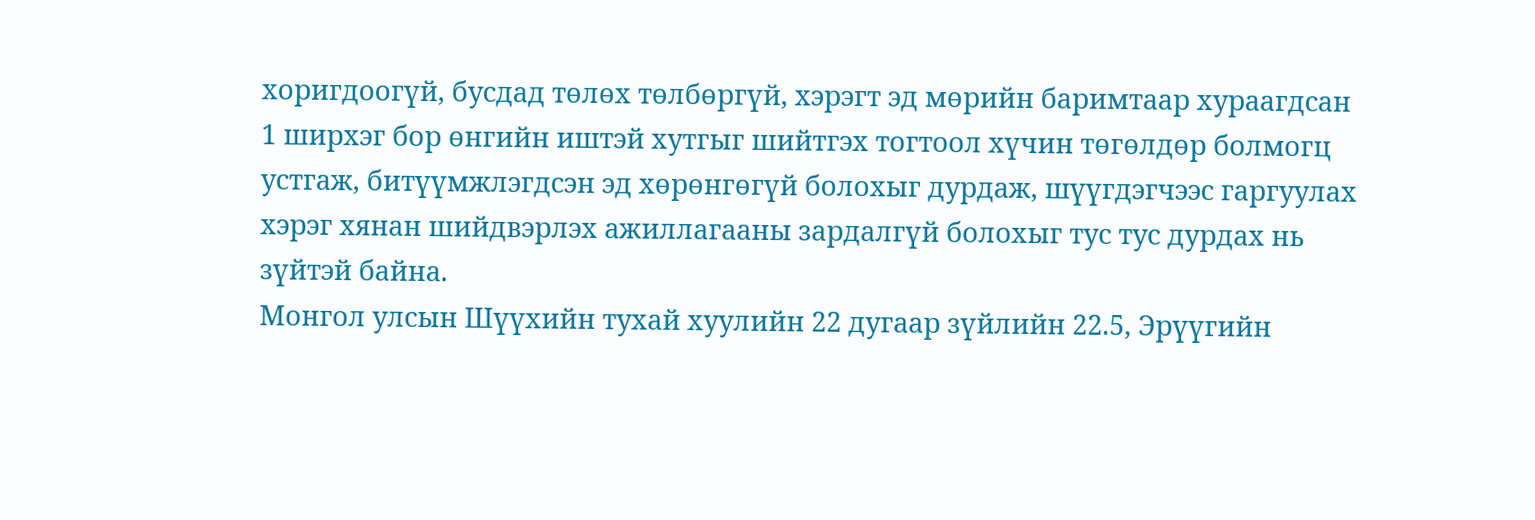хоригдоогүй, бусдад төлөх төлбөргүй, хэрэгт эд мөрийн баримтаар хураагдсан 1 ширхэг бор өнгийн иштэй хутгыг шийтгэх тогтоол хүчин төгөлдөр болмогц устгаж, битүүмжлэгдсэн эд хөрөнгөгүй болохыг дурдаж, шүүгдэгчээс гаргуулах хэрэг хянан шийдвэрлэх ажиллагааны зардалгүй болохыг тус тус дурдах нь зүйтэй байна.
Монгол улсын Шүүхийн тухай хуулийн 22 дугаар зүйлийн 22.5, Эрүүгийн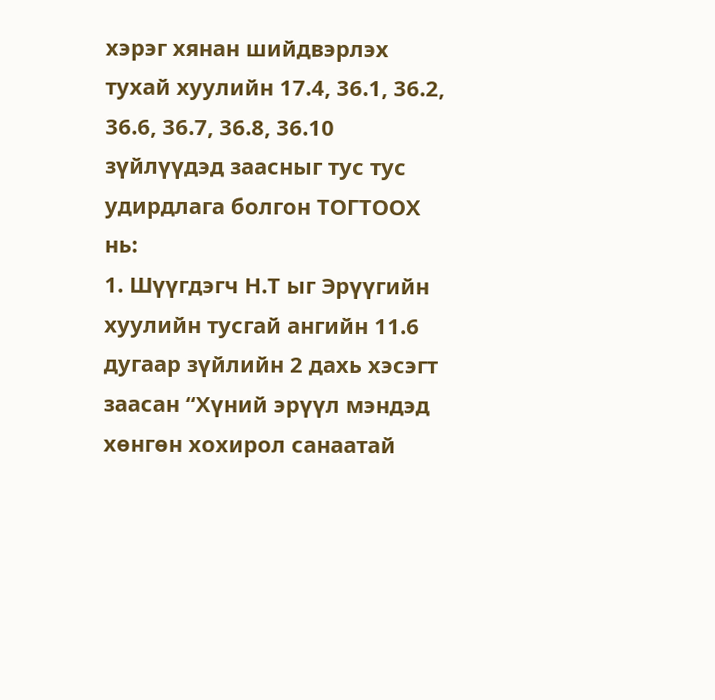хэрэг хянан шийдвэрлэх тухай хуулийн 17.4, 36.1, 36.2, 36.6, 36.7, 36.8, 36.10 зүйлүүдэд заасныг тус тус удирдлага болгон ТОГТООХ нь:
1. Шүүгдэгч Н.Т ыг Эрүүгийн хуулийн тусгай ангийн 11.6 дугаар зүйлийн 2 дахь хэсэгт заасан “Хүний эрүүл мэндэд хөнгөн хохирол санаатай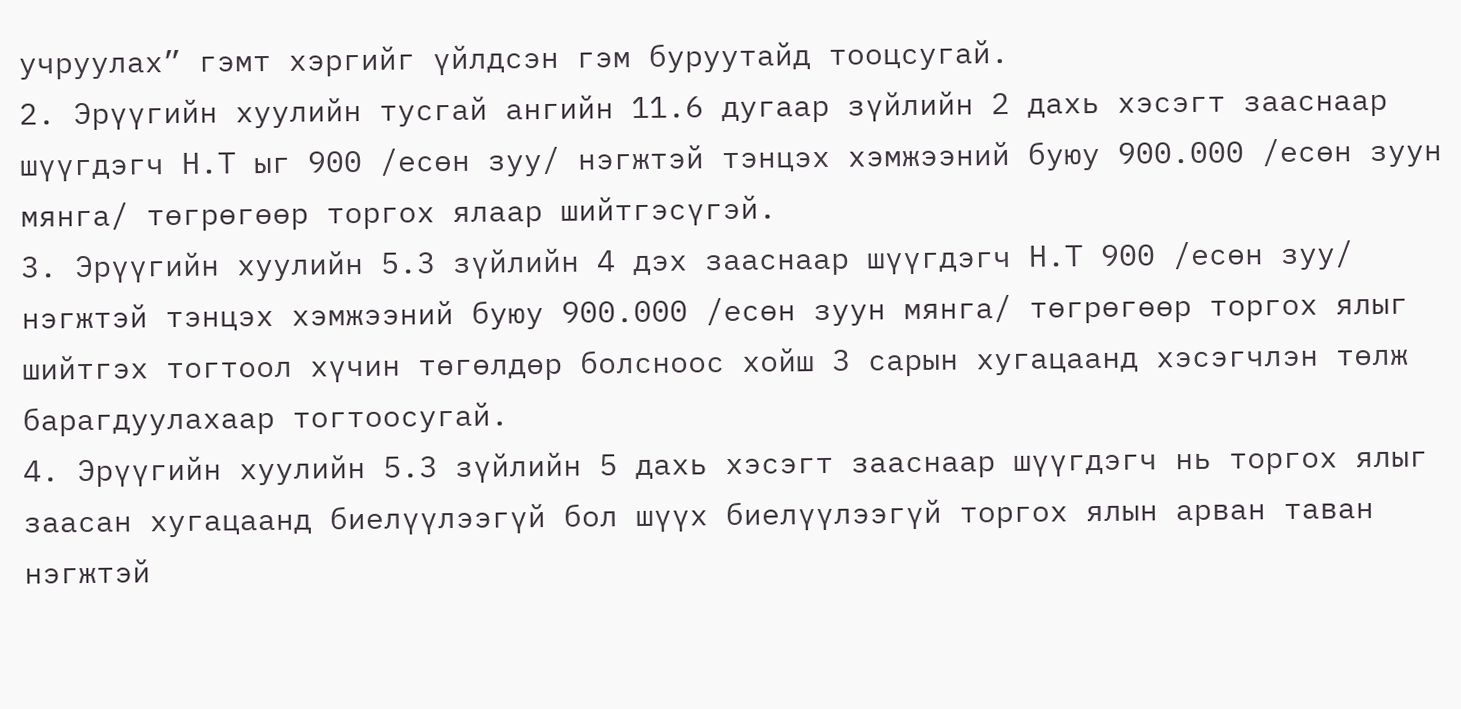учруулах” гэмт хэргийг үйлдсэн гэм буруутайд тооцсугай.
2. Эрүүгийн хуулийн тусгай ангийн 11.6 дугаар зүйлийн 2 дахь хэсэгт зааснаар шүүгдэгч Н.Т ыг 900 /есөн зуу/ нэгжтэй тэнцэх хэмжээний буюу 900.000 /есөн зуун мянга/ төгрөгөөр торгох ялаар шийтгэсүгэй.
3. Эрүүгийн хуулийн 5.3 зүйлийн 4 дэх зааснаар шүүгдэгч Н.Т 900 /есөн зуу/ нэгжтэй тэнцэх хэмжээний буюу 900.000 /есөн зуун мянга/ төгрөгөөр торгох ялыг шийтгэх тогтоол хүчин төгөлдөр болсноос хойш 3 сарын хугацаанд хэсэгчлэн төлж барагдуулахаар тогтоосугай.
4. Эрүүгийн хуулийн 5.3 зүйлийн 5 дахь хэсэгт зааснаар шүүгдэгч нь торгох ялыг заасан хугацаанд биелүүлээгүй бол шүүх биелүүлээгүй торгох ялын арван таван нэгжтэй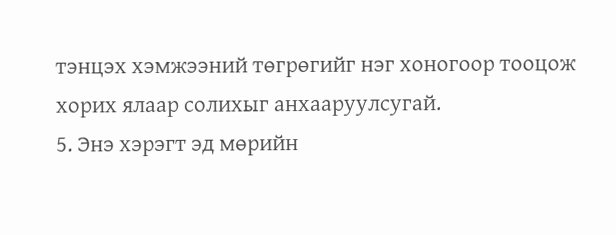тэнцэх хэмжээний төгрөгийг нэг хоногоор тооцож хорих ялаар солихыг анхааруулсугай.
5. Энэ хэрэгт эд мөрийн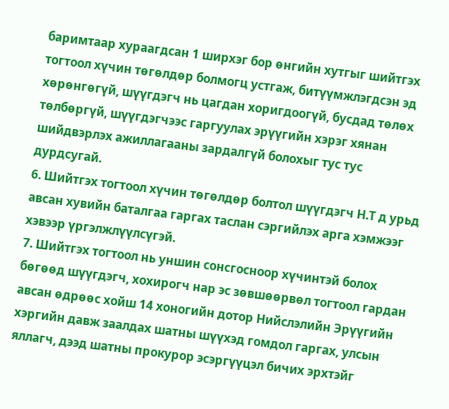баримтаар хураагдсан 1 ширхэг бор өнгийн хутгыг шийтгэх тогтоол хүчин төгөлдөр болмогц устгаж, битүүмжлэгдсэн эд хөрөнгөгүй, шүүгдэгч нь цагдан хоригдоогүй, бусдад төлөх төлбөргүй, шүүгдэгчээс гаргуулах эрүүгийн хэрэг хянан шийдвэрлэх ажиллагааны зардалгүй болохыг тус тус дурдсугай.
6. Шийтгэх тогтоол хүчин төгөлдөр болтол шүүгдэгч Н.Т д урьд авсан хувийн баталгаа гаргах таслан сэргийлэх арга хэмжээг хэвээр үргэлжлүүлсүгэй.
7. Шийтгэх тогтоол нь уншин сонсгосноор хүчинтэй болох бөгөөд шүүгдэгч, хохирогч нар эс зөвшөөрвөл тогтоол гардан авсан өдрөөс хойш 14 хоногийн дотор Нийслэлийн Эрүүгийн хэргийн давж заалдах шатны шүүхэд гомдол гаргах, улсын яллагч, дээд шатны прокурор эсэргүүцэл бичих эрхтэйг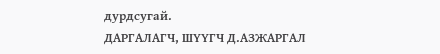дурдсугай.
ДАРГАЛАГЧ, ШҮҮГЧ Д.АЗЖАРГАЛ